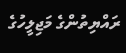ރައްޔިތުންގެ މަޖިލީހުގެ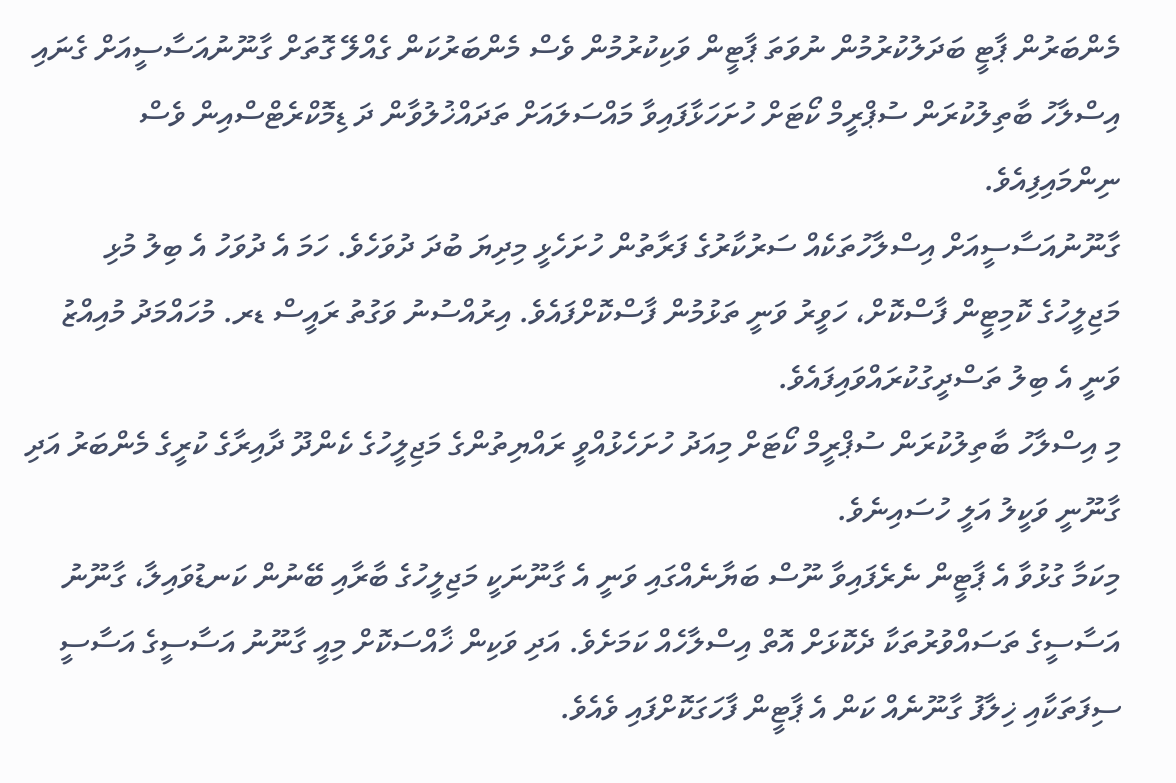މެންބަރުން ޕާޓީ ބަދަލުކުރުމުން ނުވަތަ ޕާޓީން ވަކިކުރުމުން ވެސް މެންބަރުކަން ގެއްލޭ ގޮތަށް ގާނޫނުއަސާސީއަށް ގެނައި އިސްލާހު ބާތިލުކުރަން ސުޕްރީމް ކޯޓަށް ހުށަހަޅާފައިވާ މައްސަލައަށް ތަދައްޚުލުވާން ދަ ޑިމޮކްރެޓްސްއިން ވެސް ނިންމައިފިއެވެ.
ގާނޫނުއަސާސީއަށް އިސްލާހުތަކެއް ސަރުކާރުގެ ފަރާތުން ހުށަހެޅީ މިދިޔަ ބުދަ ދުވަހެވެ. ހަމަ އެ ދުވަހު އެ ބިލު މުޅި މަޖިލީހުގެ ކޮމިޓީން ފާސްކޮށް، ހަވީރު ވަނީ ތަޅުމުން ފާސްކޮށްފައެވެ. އިރުއްސުނު ވަގުތު ރައީސް ޑރ. މުހައްމަދު މުއިއްޒު ވަނީ އެ ބިލު ތަސްދީގުކުރައްވައިފައެވެ.
މި އިސްލާހު ބާތިލުކުރަން ސުޕްރީމް ކޯޓަށް މިއަދު ހުށަހެޅުއްވީ ރައްޔިތުންގެ މަޖިލީހުގެ ކެންދޫ ދާއިރާގެ ކުރީގެ މެންބަރު އަދި ގާނޫނީ ވަކީލު އަލީ ހުސައިނެވެ.
މިކަމާ ގުޅުވާ އެ ޕާޓީން ނެރެފައިވާ ނޫސް ބަޔާނެއްގައި ވަނީ އެ ގާނޫނަކީ މަޖިލީހުގެ ބާރާއި ބޭނުން ކަނޑުވައިލާ، ގާނޫނު އަސާސީގެ ތަސައްވުރުތަކާ ދެކޮޅަށް އޮތް އިސްލާހެއް ކަމަށެވެ. އަދި ވަކިން ޚާއްސަކޮށް މިއީ ގާނޫނު އަސާސީގެ އަސާސީ ސިފަތަކާއި ޚިލާފު ގާނޫނެއް ކަން އެ ޕާޓީން ފާހަގަކޮށްފައި ވެއެވެ.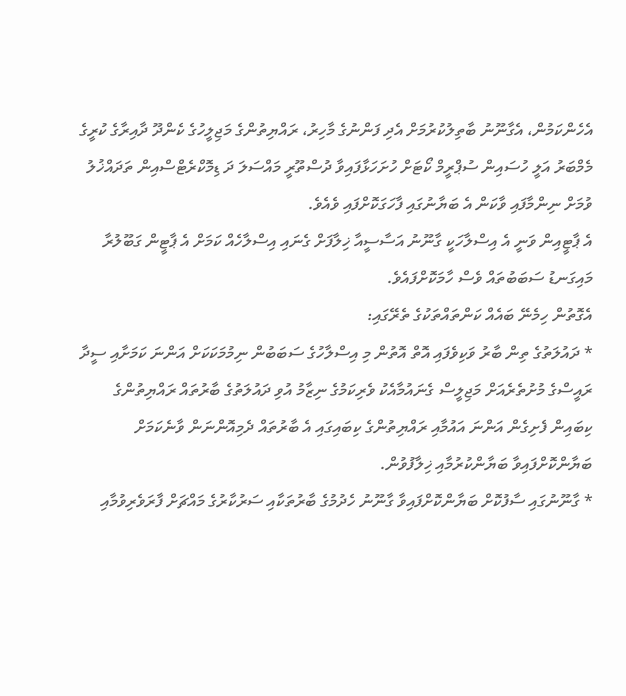އެހެންކަމުން، އެގާނޫނު ބާތިލުކުރުމަށް އެދި ފަންނުގެ މާހިރު، ރައްޔިތުންގެ މަޖިލީހުގެ ކެންދޫ ދާއިރާގެ ކުރީގެ މެމްބަރު އަލީ ހުސައިން ސުޕްރީމް ކޯޓަށް ހުށަހަޅާފައިވާ ދުސްތޫރީ މައްސަލަ ދަ ޑިމޮކްރެޓްސްއިން ތަދައްޚުލު ވުމަށް ނިންމާފައި ވާކަން އެ ބަޔާނުގައި ފާހަގަކޮށްފައި ވެއެވެ.
އެ ޕާޓީއިން ވަނީ އެ އިސްލާހަކީ ގާނޫނު އަސާސީއާ ޚިލާފަށް ގެނައި އިސްލާހެއް ކަމަށް އެ ޕާޓީން ގަބޫލުރާ މައިގަނޑު ސަބަބުތައް ވެސް ހާމަކޮށްފައެވެ.
އެގޮތުން ހިމެނޭ ބައެއް ކަންތައްތަކުގެ ތެރޭގައި:
* ދައުލަތުގެ ތިން ބާރު ވަކިވެފައި އޮތް އޮތުން މި އިސްލާހުގެ ސަބަބުން ނިމުމަކަކަށް އަންނަ ކަމަށާއި ސީދާ ރައީސްގެ މުށުތެރެއަށް މަޖިލީސް ގެނައުމާއެކު ވެރިކަމުގެ ނިޒާމު އުވި ދައުލަތުގެ ބާރުތައް ރައްޔިތުންގެ ކިބައިން ފެށިގެން އަންނަ އައުމާއި ރައްޔިތުންގެ ކިބައިގައި އެ ބާރުތައް ދެމިއޮންނަން ވާނެކަމަށް ބަޔާންކޮށްފައިވާ ބަޔާންކުރުމާއި ޚިލާފުވުން.
* ގާނޫނުގައި ސާފުކޮށް ބަޔާންކޮށްފައިވާ ގާނޫނު ހެދުމުގެ ބާރުތަކާއި ސަރުކާރުގެ މައްޗަށް ފާރަވެރިވުމާއި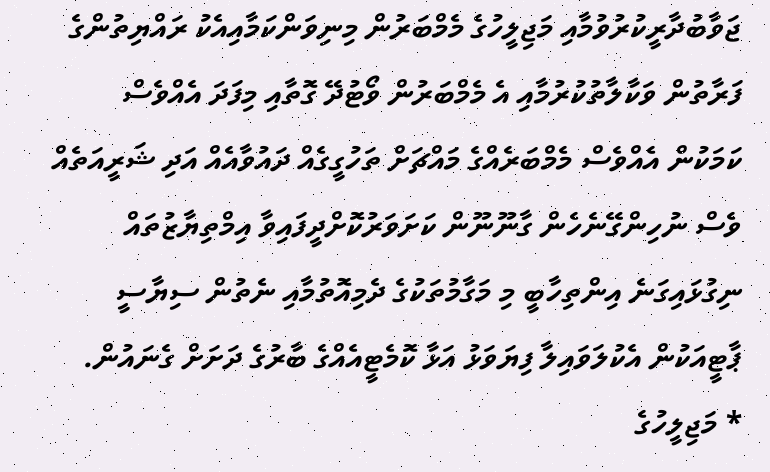ޖަވާބުދާރީކުރުވުމާއި މަޖިލީހުގެ މެމްބަރުން މިނިވަންކަމާއިއެކު ރައްޔިތުންގެ ފަރާތުން ވަކާލާތުކުރުމާއި އެ މެމްބަރުން ވޯޓުދޭ ގޮތާއި މިފަދަ އެއްވެސް ކަމަކުން އެއްވެސް މެމްބަރެއްގެ މައްޗަށް ތަހުގީގެއް ދައުވާއެއް އަދި ޝަރީއަތެއް ވެސް ނުހިންގޭނެހެން ގާނޫނޫން ކަށަވަރުކޮށްދީފައިވާ އިމްތިޔާޒުތައް ނިގުޅައިގަނެ އިންތިހާބީ މި މަގާމުތަކުގެ ދެމިއޮތުމާއި ނެތުން ސިޔާސީ ޕާޓީއަކުން އެކުލަވައިލާ ފިޔަވަޅު އަޅާ ކޮމެޓީއެއްގެ ބާރުގެ ދަށަށް ގެނައުން.
* މަޖިލީހުގެ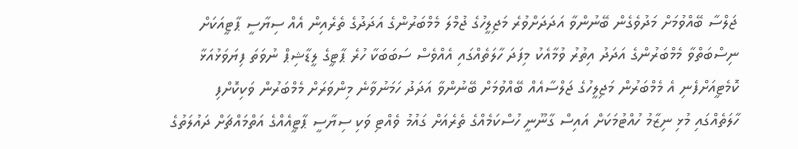ޖަލްސާ ބޭއްވުމަށް މަދުވެގެން ބޭނުންވާ އަދަދަށްވުރެ މަޖިލީހުގެ ޖުމްލަ މެމްބަރުންގެ އަދަދުގެ ތެރެއިން އެއް ސިޔާސީ ޕާޓީއަކަށް ނިސްބަތްވާ މެމްބަރުންގެ އަދަދު އިތުރު ވުމާއެކު މިފަދަ ހާލަތެއްގައި އެއްވެސް ސަބަބަކާ ހުރެ ޕާޓީގެ ލީޑާޝިޕް ނުވަތަ ފިޔަވަޅުއަޅާ ކޮމެޓީއަށްފެނި އެ މެމްބަރުން މަޖިލީހުގެ ޖަލްސާއެއް ބޭއްވުމަށް ބޭނުންވާ އަދަދު ހަމަނުވާނެ މިންވަރަށް މެމްބަރުން ވަކިކޮށްފި ހާލަތެއްގައި މުޅި ނިޒާމު ހުއްޓުމަކަށް އައިސް ގާނޫނީ ހުސްކަމެއްގެ ތެރެއަށް ގައުމު ވެއްޓި ވަކި ސިޔާސީ ޕާޓީއެއްގެ އަތްމައްޗަށް ދައުލަތުގެ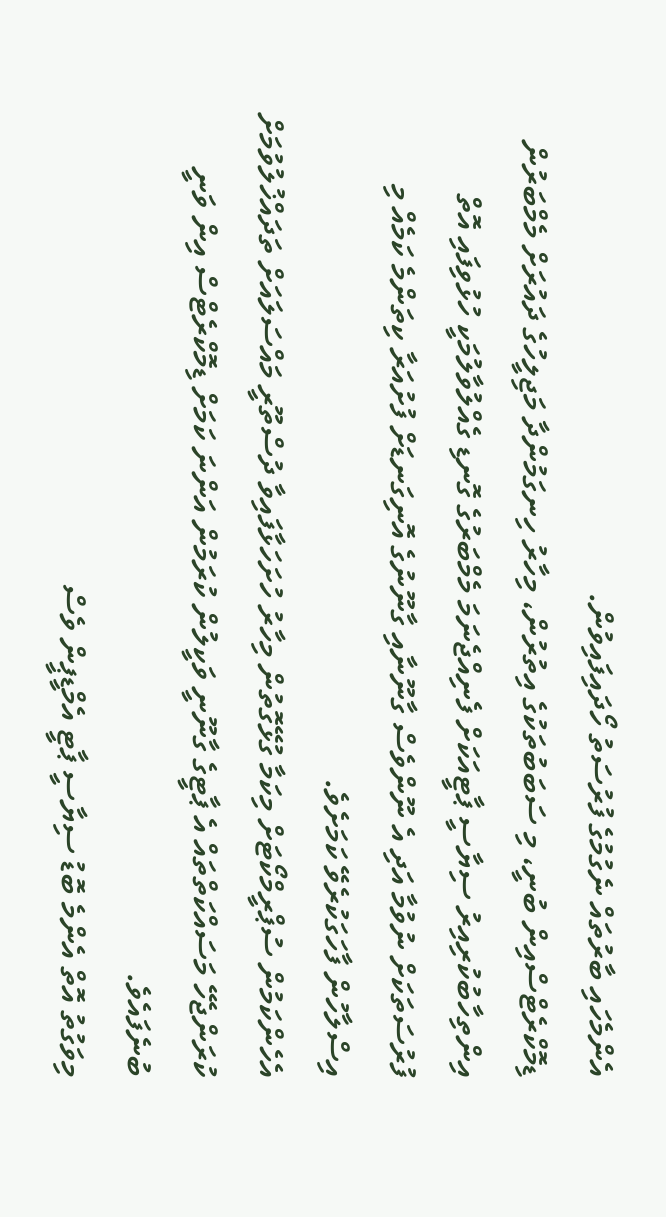އެންމެހައި ބާރުތައް ނެގުމުގެ ފުރުސަތު ހޯދައިފައިވުން.
ޑިމޮކްރެޓްސްއިން ބުނީ، މި ސަބަބުތަކުގެ އިތުރުން، މިހާރު ހިނގަމުންދާ މަޖިލީހުގެ ދައުރަށް މެމްބަރުން އިންތިހާބުކުރިއިރު ސިޔާސީ ޕާޓީއަކަށް ފެނިއްޖެނަމަ މެމްބަރުގެ ގޮނޑި ގެއްލުވާލުމަކީ ހުޅުވިފައި އޮތް ފުރުސަތަކަށް ނުވުމާ އަދި އެ ނޫންވެސް ގާނޫނާއި ގާނޫނުގެ އޮނިގަނޑަށް ފުށުއަރާ ކިތަންމެ ކަމެއް މި އިސްލާހުން ފާހަގަކުރެވޭ ކަމަށެވެ.
އެހެންކަމުން ސުޕްރީމްކޯޓަށް މިކަމާ ގުޅޭގޮތުން މިހާރު ހުށަހަޅާފައިވާ ދުސްތޫރީ މައްސަލައަށް ތަދައްޚުލުވުމަށް ކުރަންޖެހޭ މަސައްކަތްތައް އެ ޕާޓީގެ ގާނޫނީ ވަކީލުން ކުރަމުން އަންނަ ކަމަށް ޑިމޮކްރެޓްސް އިން ވަނީ ބުނެފައެވެ.
މިވަގުތު އޮތް އެންމެ ބޮޑު ސިޔާސީ ޕާޓީ އެމްޑީޕީން ވެސް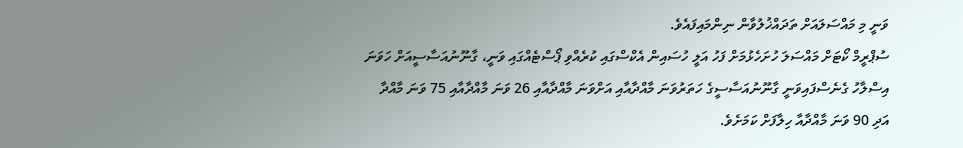ވަނީ މި މައްސަލައަށް ތަދައްޚުލުވާން ނިންމައިފައެވެ.
ސުޕްރީމް ކޯޓަށް މައްސަލަ ހުށަހެޅުމަށް ފަހު އަލީ ހުސައިން އެކްސްގައި ކުރެއްވި ޕޯސްޓެއްގައި ވަނީ، ގާނޫނުއަސާސީއަށް ހަވަނަ އިސްލާހު ގެނެސްފައިވަނީ ގާނޫނުއަސާސީގެ ހަތަރުވަނަ މާއްދާއާއި އަށްވަނަ މާއްދާއާއި 26 ވަނަ މާއްދާއާއި 75 ވަނަ މާއްދާ އަދި 90 ވަނަ މާއްދާއާ ހިލާފަށް ކަމަށެވެ.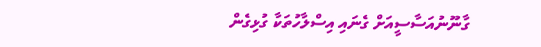ގާނޫނުއަސާސީއަށް ގެނައި އިސްލާހުތަކާ ގުޅިގެން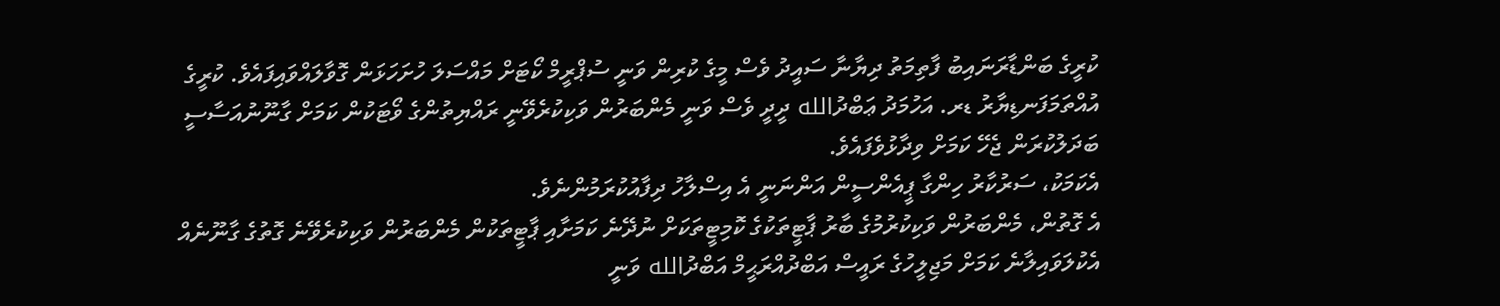ކުރީގެ ބަންޑާރަނައިބު ފާތިމަތު ދިޔާނާ ސައީދު ވެސް މީގެ ކުރިން ވަނީ ސުޕްރީމް ކޯޓަށް މައްސަލަ ހުށަހަޅަން ގޮވާލައްވައިފައެވެ. ކުރީގެ އުއްތަމަފަނޑިޔާރު ޑރ. އަހުމަދު ޢަބްދުالله ދީދީ ވެސް ވަނީ މެންބަރުން ވަކިކުރެވޭނީ ރައްޔިތުންގެ ވޯޓަކުން ކަމަށް ގާނޫނުއަސާސީ ބަދަލުކުރަން ޖެހޭ ކަމަށް ވިދާޅުވެފައެވެ.
އެކަމަކު، ސަރުކާރު ހިންގާ ޕީއެންސީން އަންނަނީ އެ އިސްލާހު ދިފާއުކުރަމުންނެވެ.
އެ ގޮތުން، މެންބަރުން ވަކިކުރުމުގެ ބާރު ޕާޓީތަކުގެ ކޮމިޓީތަކަށް ނުދޭނެ ކަމަށާއި ޕާޓީތަކުން މެންބަރުން ވަކިކުރެވޭނެ ގޮތުގެ ގާނޫނެއް އެކުލަވައިލާނެ ކަމަށް މަޖިލީހުގެ ރައީސް އަބްދުއްރަޙީމް އަބްދުالله ވަނީ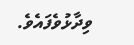ވިދާޅުވެފައެވެ.